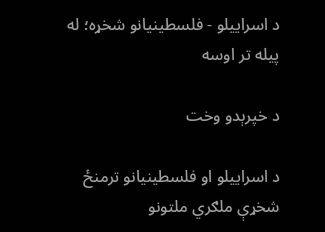د اسراییلو - فلسطینیانو شخړه؛ له پیله تر اوسه

د خپرېدو وخت

د اسراییلو او فلسطینیانو ترمنځ شخړې ملګري ملتونو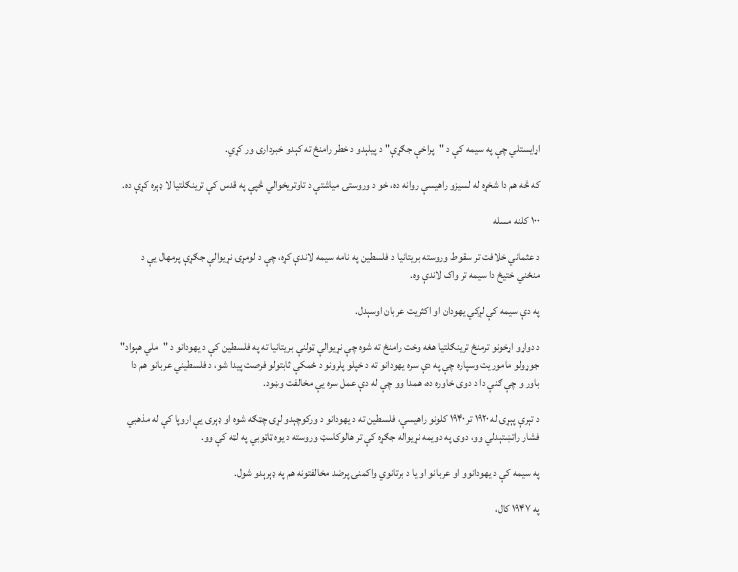اړایستلي چې په سیمه کې د "پراخې جګړې" د پیلېدو د خطر رامنځ ته کېدو خبرداری ور کړي.

که څه هم دا شخړه له لسیزو راهیسې روانه ده، خو د وروستۍ میاشتې د تاوتریخوالي څپې په قدس کې ترینګلتیا لا ډېره کړې ده.

۱۰۰ کلنه مسله

د عثماني خلافت تر سقوط وروسته بریتانیا د فلسطین په نامه سیمه لاندې کړه، چې د لومړۍ نړیوالې جګړې پرمهال یې د منځني ختیځ دا سیمه تر واک لاندې وه.

په دې سیمه کې لږکي یهودان او اکثریت عربان اوسېدل.

د دواړو اړخونو ترمنځ ترینګلتیا هغه وخت رامنځ ته شوه چې نړیوالې ټولنې بریتانیا ته په فلسطین کې د یهودانو د "ملي هېواد" جوړولو ماموریت وسپاره چې په دې سره یهودانو ته د خپلو پلرونو د ځمکې ثابتولو فرصت پیدا شو، د فلسطیني عربانو هم دا باور و چې ګنې دا د دوی خاوره ده، همدا وو چې له دې عمل سره یې مخالفت وښود.

د تېرې پېړۍ له ۱۹۲۰ تر ۱۹۴۰ کلونو راهیسې، فلسطین ته د یهودانو د ورکوچېدو لړۍ چټګه شوه او ډېری یې اروپا کې له مذهبي فشار راتښتېدلي وو، دوی په دویمه نړیواله جګړه کې تر هالوکاسټ وروسته د یوه ټاټوبي په لټه کې وو.

په سیمه کې د یهودانوو او عربانو او یا د برتانوي واکمنۍ پرضد مخالفتونه هم په ډېرېدو شول.

په ۱۹۴۷ کال،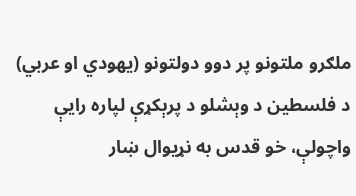ملګرو ملتونو پر دوو دولتونو (یهودي او عربي) د فلسطین د وېشلو د پرېکړې لپاره رایې واچولې، خو قدس به نړیوال ښار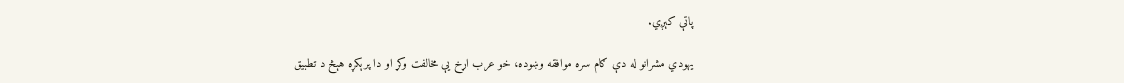پاتې کېږي.

یهودي مشرانو له دې ګام سره موافقه وښوده، خو عرب اړخ یې مخالفت وکړ او دا پرېکړه هېڅ د تطبیق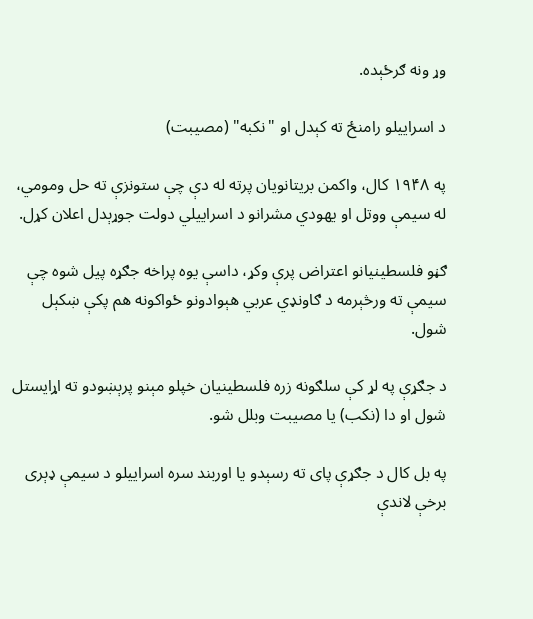وړ ونه ګرځېده.

د اسراییلو رامنځ ته کېدل او "نکبه" (مصیبت)

په ۱۹۴۸ کال،‌ واکمن بریتانویان پرته له دې چې ستونزې ته حل ومومي، له سیمې ووتل او یهودي مشرانو د اسراییلي دولت جوړېدل اعلان کړل.

ګڼو فلسطینيانو اعتراض پرې وکړ، داسې یوه پراخه جګړه پیل شوه چې سیمې ته ورڅېرمه د ګاونډي عربي هېوادونو ځواکونه هم پکې ښکېل شول.

د جګړې په لړ کې سلګونه زره فلسطینیان خپلو مېنو پرېښودو ته اړایستل شول او دا (نکب) یا مصیبت وبلل شو.

په بل کال د جګړې پای ته رسېدو یا اوربند سره اسراییلو د سیمې ډېری برخې لاندې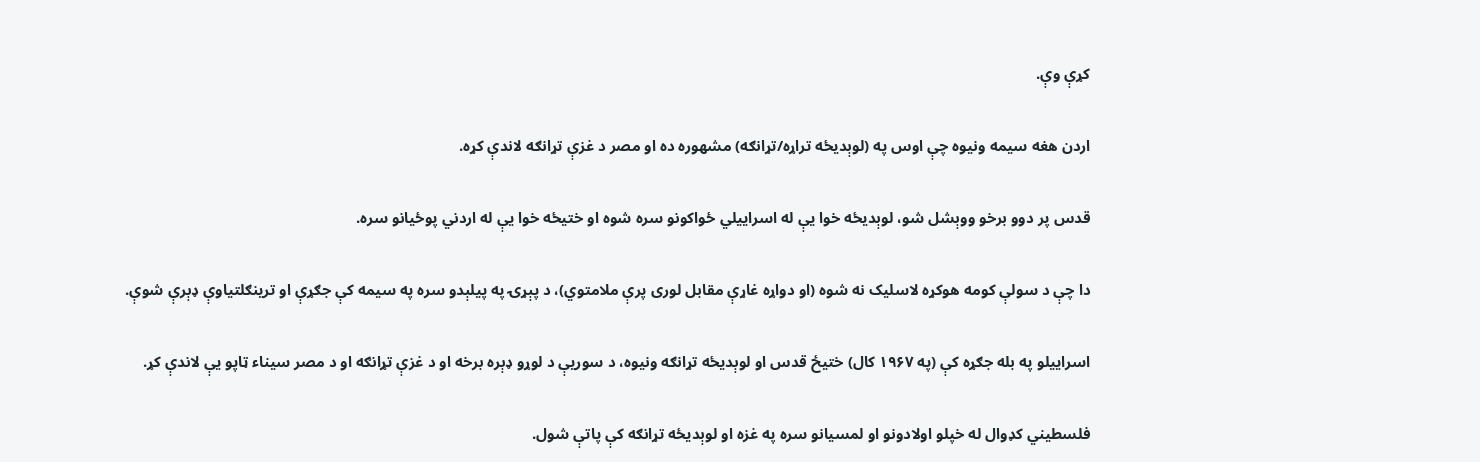کړې وې.

اردن هغه سیمه ونیوه چې اوس په (لوېدیځه تراړه/تړانګه) مشهوره ده او مصر د غزې تړانګه لاندې کړه.

قدس پر دوو برخو ووېشل شو، لوېدیځه خوا یې له اسراییلي ځواکونو سره شوه او ختیځه خوا یې له اردني پوځيانو سره.

دا چې د سولې کومه هوکړه لاسلیک نه شوه (او دواړه غاړې مقابل لوری پرې ملامتوي)، د پېړۍ په پیلېدو سره په سیمه کې جګړې او ترینګلتیاوې ډېرې شوې.

اسراییلو په بله جګړه کې (په ۱۹۶۷ کال) ختیځ قدس او لوېدیځه تړانګه ونیوه، د سوریې د لوړو ډېره برخه او د غزې تړانګه او د مصر سیناء ټاپو یې لاندې کړ.

فلسطیني کډوال له خپلو اولادونو او لمسیانو سره په غزه او لوېدیځه تړانګه کې پاتې شول.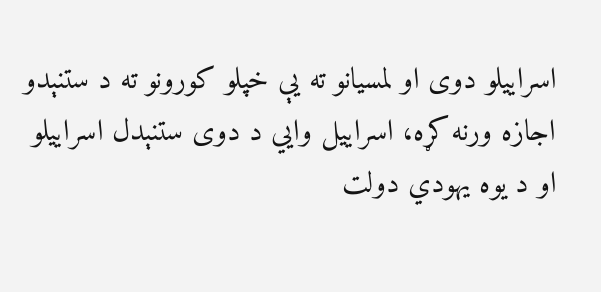اسراییلو دوی او لمسیانو ته یې خپلو کورونو ته د ستنېدو اجازه ورنه کړه، اسراییل وايي د دوی ستنېدل اسراییلو او د یوه یهودي دولت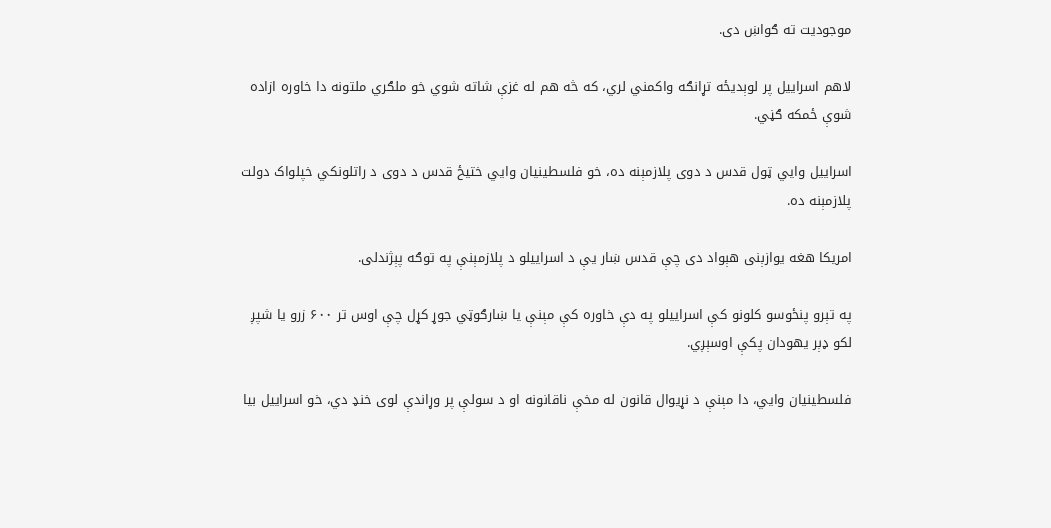موجودیت ته ګواښ دی.

لاهم اسراییل پر لوېدیځه تړانګه واکمني لري، که څه هم له غزې شاته شوي خو ملګري ملتونه دا خاوره ازاده شوې ځمکه ګڼي.

اسراییل وايي ټول قدس د دوی پلازمېنه ده، خو فلسطینیان وايي ختیځ قدس د دوی د راتلونکي خپلواک دولت پلازمېنه ده.

امریکا هغه یوازېنی هېواد دی چې قدس ښار یې د اسراییلو د پلازمېنې په توګه پېژندلی.

په تېرو پنځوسو کلونو کې اسراییلو په دې خاوره کې مېنې یا ښارګوټي جوړ کړل چې اوس تر ۶۰۰ زرو یا شپږ لکو ډېر یهودان پکې اوسېږي.

فلسطینیان وايي، دا مېنې د نړیوال قانون له مخې ناقانونه او د سولې پر وړاندې لوی خنډ دي، خو اسراییل بیا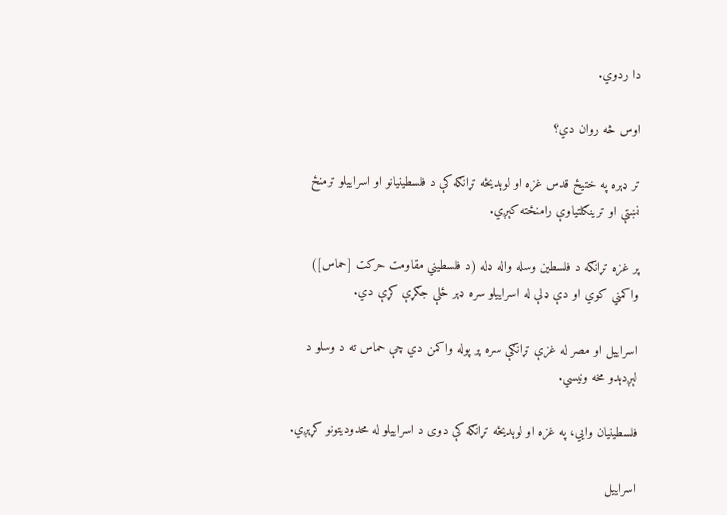دا ردوي.

اوس څه روان دي؟

تر ډېره په ختیځ قدس غزه او لوېدیځه تړانګه کې د فلسطینیانو او اسراییلو ترمنځ نښتې او ترینګلتیاوې رامنځته کېږي.

پر غزه تړانګه د فلسطین وسله واله ډله (د فلسطیني مقاومت حرکت [حماس]) واکمني کوي او دې ډلې له اسراییلو سره ډېر ځلې جګړې کړې دي.

اسراییل او مصر له غزې تړانګې سره پر پوله واکمن دي چې حماس ته د وسلو د لېږدېدو مخه ونیسي.

فلسطینیان وايي، په غزه او لوېدیځه تړانګه کې دوی د اسراییلو له محدودیتونو کړېږي.

اسراییل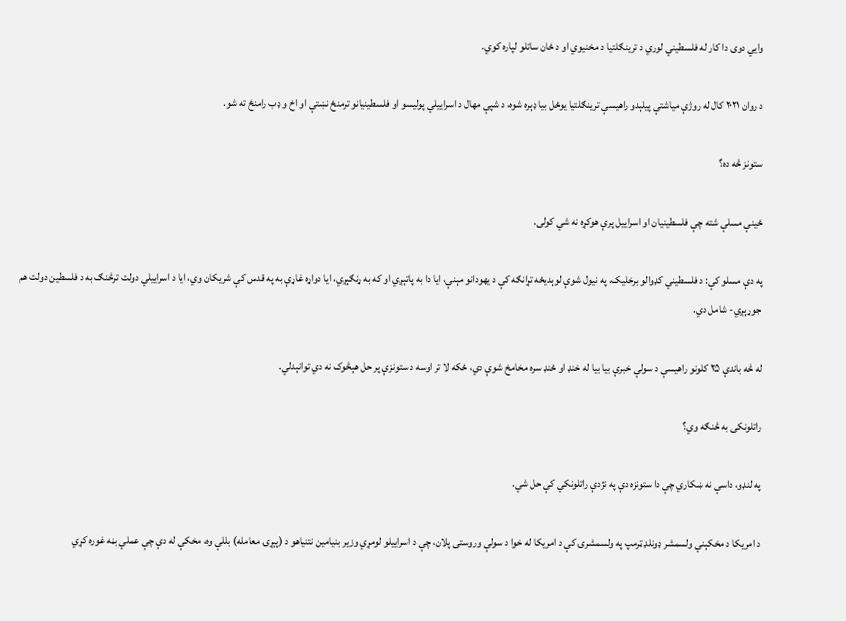وايي دوی دا کار له فلسطیني لوري د ترینګلتیا د مخنیوي او د ځان ساتلو لپاره کوي.

د روان ۲۰۲۱ کال له روژې میاشتې پیلېدو راهیسې ترینګلتیا یوځل بیا ډېره شوه، د شپې مهال د اسراییلي پولیسو او فلسطینیانو ترمنځ نښتې او اخ و ډب رامنځ ته شو.

ستونز څه ده؟‌

ځینې مسلې شته چې فلسطینیان او اسراییل پرې هوکړه نه شي کولی.

په دې مسلو کې: د فلسطیني کډوالو برخلیک، په نیول شوې لوېدیځه تړانګه کې د یهودانو مېنې، ایا دا به پاتېږي او که به ړنګېږي، ایا دواړه غاړې به په قدس کې شریکان وي، ایا د اسراییلي دولت ترڅنګ به د فلسطین دولت هم جوړېږي- شامل دي.

له څه باندې ۲۵ کلونو راهیسې د سولې خبرې بیا بیا له خنډ او ځنډ سره مخامخ شوې دي، ځکه لا تر اوسه د ستونزې پر حل هېڅوک نه دي توانېدلي.

راتلونکی به څنګه وي؟

په لنډو، داسې نه ښکاري چې دا ستونزه دې په نژدې راتلونکي کې حل شي.

د امریکا د مخکېني ولسمشر ډونلډ ټرمپ په ولسمشرۍ کې د امریکا له خوا د سولې وروستی پلان،‌ چې د اسراییلو لومړي وزیر بنیامین نتنیاهو د (پېړۍ معامله) بللې وه، مخکې له دې چې عملي بڼه غوره کړي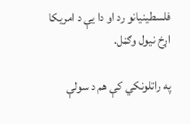فلسطینیانو رد او دا یې د امریکا اړخ نیول وګڼل.

په راتلونکي کې هم د سولې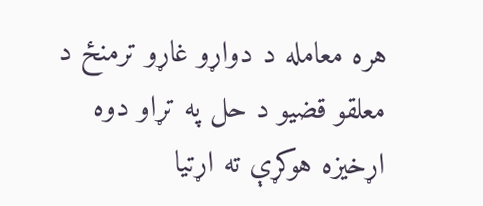هره معامله د دواړو غاړو ترمنځ د معلقو قضیو د حل په تړاو دوه اړخیزه هوکړې ته اړتیا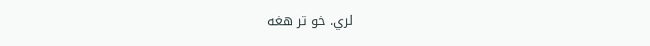لري. خو تر هغه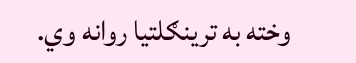وخته به ترینګلتیا روانه وي.